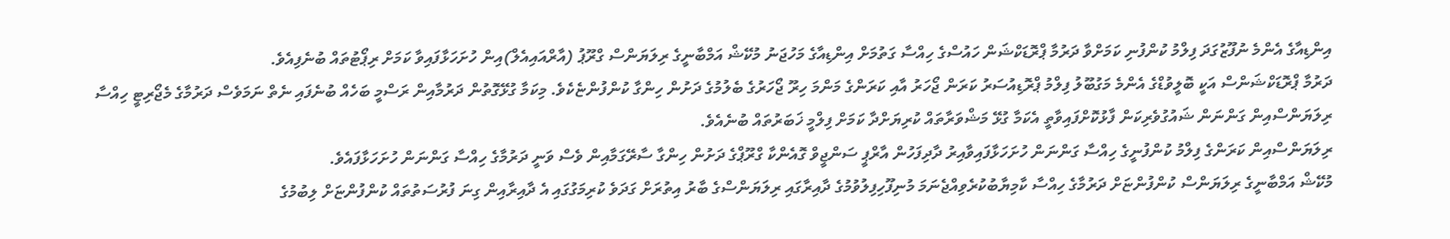އިންޑިއާގެ އެންމެ ނުފޫޒުގަދަ ފިލްމު ކުންފުނި ކަމަށްވާ ދަރުމާ ޕްރޮޑަކްޝަން ހައުސްގެ ހިއްސާ ގަތުމަށް އިންޑިއާގެ މަހުޖަނު މުކޭޝް އަމްބާނީގެ ރިލަޔަންސް ގްރޫޕު (އާރްއައިއެލް)އިން ހުށަހަޅާފައިވާ ކަމަށް ރިޕޯޓުތައް ބުނެފިއެވެ.
ދަރުމާ ޕްރޮޑަކްޝަންސް އަކީ ބޮލީވުޑްގެ އެންމެ މަގުބޫލު ފިލްމު ޕްރޮޑިއުސަރު ކަރަން ޖޯހަރު އާއި ކަރަންގެ މަންމަ ހިރޫ ޖޯހަރުގެ ބެލުމުގެ ދަށުން ހިންގާ ކުންފުންޏެކެވެ. މިކަމާ ގުޅޭގޮތުން ދަރުމާއިން ރަސްމީ ބަހެއް ބުނެފައި ނެތް ނަމަވެސް ދަރުމާގެ މެޖޯރިޓީ ހިއްސާ ރިލަޔަންސްއިން ގަންނަން ޝައުގުވެރިކަން ފާޅުކޮށްފައިވާތީ އެކަމާ ގުޅޭ މަޝްވަރާތައް ކުރިޔަށްދާ ކަމަށް ފިލްމީ ޚަބަރުތައް ބުނެއެވެ.
ރިލަޔަންސްއިން ކަރަންގެ ފިލްމު ކުންފުނީގެ ހިއްސާ ގަންނަން ހުށަހަޅާފައިވާއިރު ދާދިފަހުން އާރްޕީ ސަންޖީވް ގޮއެންކާ ގްރޫޕްގެ ދަށުން ހިންގާ ސާރޭގަމާއިން ވެސް ވަނީ ދަރުމާގެ ހިއްސާ ގަންނަން ހުށަހަޅާފައެވެ.
މުކޭޝް އަމްބާނީގެ ރިލަޔަންސް ކުންފުންޏަށް ދަރުމާގެ ހިއްސާ ކާމިޔާބުކުރެވިއްޖެނަމަ މުނިފޫހިފިލުވުމުގެ ދާއިރާގައި ރިލަޔަންސްގެ ބާރު އިތުރަށް ގަދަވެ ކުރިމަގުގައި އެ ދާއިރާއިން ގިނަ ފުރުސަތުތައް ކުންފުންޏަށް ލިބުމުގެ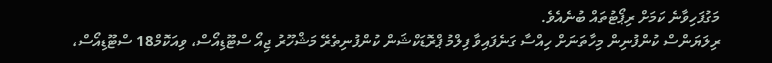މަގުފަހިވާނެ ކަމަށް ރިޕޯޓުތައް ބުނެއެވެ.
ރިލަޔަންސް ކުންފުނިން މިހާތަނަށް ހިއްސާ ގަނެފައިވާ ފިލްމު ޕްރޮޑަކްޝަން ކުންފުނިތެރޭ މަޝްހޫރު ޖިއޯ ސްޓޫޑިއޯސް، ވިއަކޮމް18 ސްޓޫޑިއޯސް،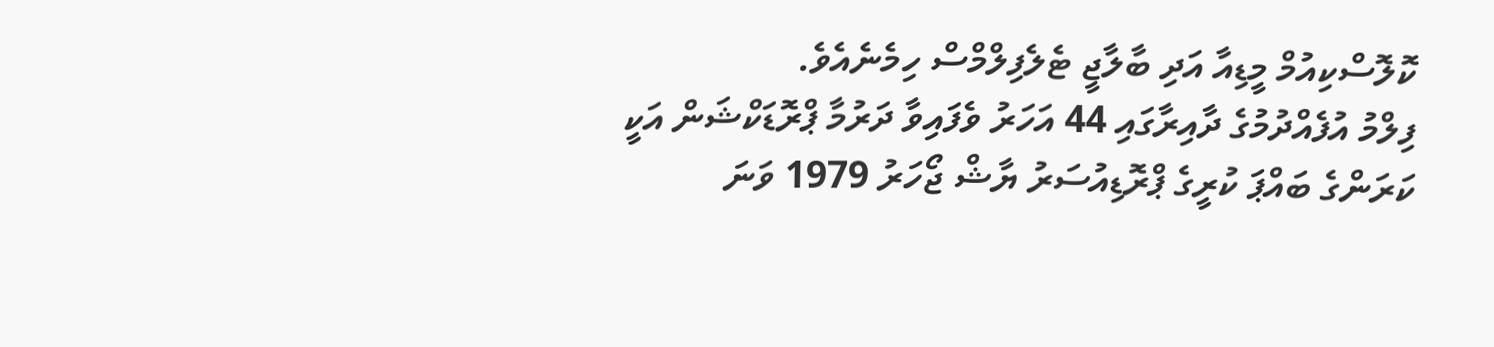ކޮލޮސްކިއުމް މީޑިއާ އަދި ބާލާޖީ ޓެލެފިލްމްސް ހިމެނެއެވެ.
ފިލްމު އުފެއްދުމުގެ ދާއިރާގައި 44 އަހަރު ވެފައިވާ ދަރުމާ ޕްރޮޑަކްޝަން އަކީ ކަރަންގެ ބައްޕަ ކުރީގެ ޕްރޮޑިއުސަރު ޔާޝް ޖޯހަރު 1979 ވަނަ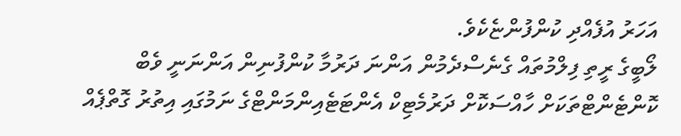އަހަރު އުފެއްދި ކުންފުންޏެކެވެ.
ލޯބީގެ ރީތި ފިލްމުތައް ގެނެސްދެމުން އަންނަ ދަރުމާ ކުންފުނިން އަންނަނީ ވެބް ކޮންޓެންޓްތަކަށް ހާއްސަކޮށް ދަރުމެޓިކް އެންޓަޓެއިންމަންޓްގެ ނަމުގައި އިތުރު ގޮތްޕެއް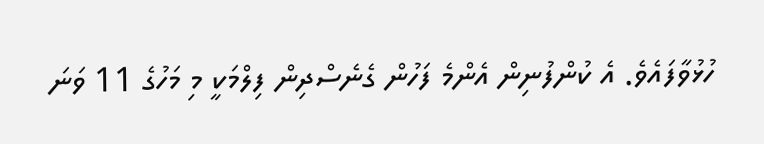ހުޅުވާފައެވެ. އެ ކުންފުނިން އެންމެ ފަހުން ގެނެސްދިން ފިލްމަކީ މި މަހުގެ 11 ވަނަ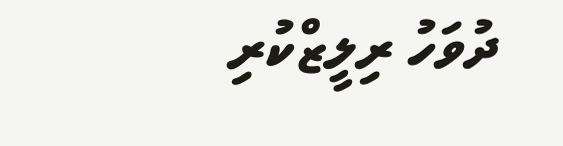ދުވަހު ރިލީޒްކުރި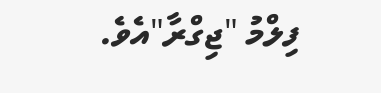ފިލްމު "ޖިގްރާ"އެވެ.